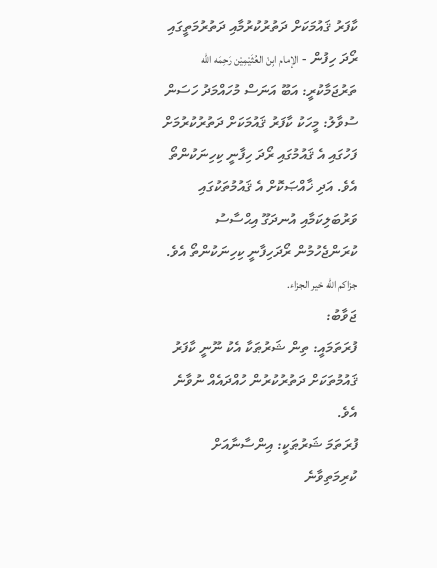ކާފަރު ޤައުމަކަށް ދަތުރުކުރުމާއި ދަތުރުމަތީގައި ރޯދަ ހިފުން - الإمام ابِنْ العُثَيْمِيْن رَحِمَه الله
ތަރުޖަމާކުރީ: އަބޫ އަނަސް މުހައްމަދު ހަސަން
ސުވާލު: މީހަކު ކާފަރު ޤައުމަކަށް ދަތުރުކުރުމަށް ފަހުގައި އެ ޤައުމުގައި ރޯދަ ހިފާނީ ކިހިނަކުންތޯ އެވެ. އަދި ޚާއްޞަކޮށް އެ ޤައުމުތަކުގައި ވަރުބަލިކަމާއި އުނދަގޫ އިޙްސާސު ކުރަންޖެހުމުން ރޯދަހިފާނީ ކިހިނަކުންތޯ އެވެ. جزاكم الله خير الجزاء.
ޖަވާބު:
ފުރަތަމައީ: ތިން ޝަރުޠަކާ އެކު ނޫނީ ކާފަރު ޤައުމުތަކަށް ދަތުރުކުރުން ހުއްދައެއް ނުވާނެ އެވެ.
ފުރަތަމަ ޝަރުޠަކީ: އިންސާނާއަށް ކުރިމަތިވާނެ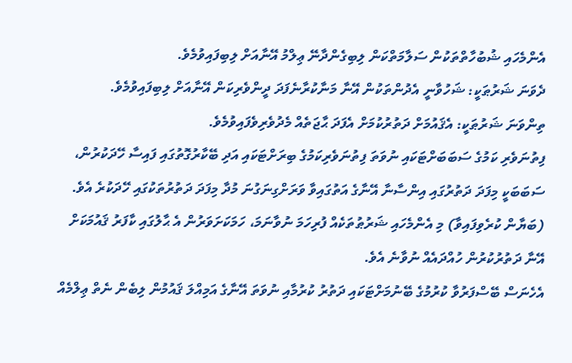އެންމެހައި ޝުބުހާތްތަކުން ސަލާމަތްކަން ލިބިގެންދާނޭ ޢިލްމު އޭނާއަށް ލިބިފައިވުމެވެ.
ދެވަނަ ޝަރުޠަކީ: ޝަހުވާނީ އެދުންތަކުން އޭނާ މަނާކުރާނެފަދަ ދީންވެރިކަން އޭނާއަށް ލިބިފައިވުމެވެ.
ތިންވަނަ ޝަރުޠަކީ: އެޤައުމަށް ދަތުރުކުމަށް އެފަދަ ޙާޖަތެއް މެދުވެރިވެފައިވުމެވެ.
ފިތުނަވެރި ކަމުގެ ސަބަބަށްޓަކައި ނުވަތަ ފިތުނަވެރިކަމުގެ ބިރަށްޓަކައި އަދި ބޭކާރުގޮތުގައި ފައިސާ ހޭދަކުރުން، ސަބަބަކީ މިފަދަ ދަތުރުގައި އިންސާނާ އޭނާގެ އަތުގައިވާ ވަރަށްގިނަގުނަ މުދާ މިފަދަ ދަތުރުތަކުގައި ހޭދަކުރެ އެވެ. (ބަޔާން ކުރެވިފައިވާ) މި އެންމެހައި ޝަރުޠުތަކެއް ފުރިހަމަ ނުވާނަމަ، ހަމަކަށަވަރުން އެ ޙާލުގައި ކާފަރު ޤައުމަކަށް އޭނާ ދަތުރުކުރުން ހުއްދައެއް ނުވާނެ އެވެ.
އެހެނަސް ބޭސްފަރުވާ ކުރުމުގެ ބޭނުމަށްޓަކައި ދަތުރު ކުރުމާއި ނުވަތަ އޭނާގެ އަމިއްލަ ޤައުމުން ލިބެން ނެތް ޢިލްމެއް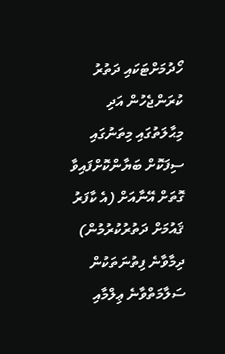ހޯދުމަށްޓަކައި ދަތުރު ކުރަންޖެހުން އަދި މިޙާލަތުގައި މިތަނުގައި ސިފަކޮށް ބަޔާންކޮށްފައިވާ ގޮތަށް އޭނާއަށް (އެ ކާފަރު ޤައުމަށް ދަތުރުކުރުމުން) ދިމާވާނެ ފިތުނަތަކުން ސަލާމަތްވާނެ ޢިލްމާއި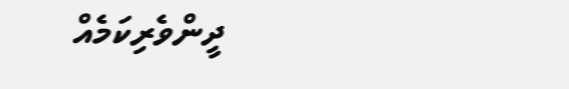ދީންވެރިކަމެއް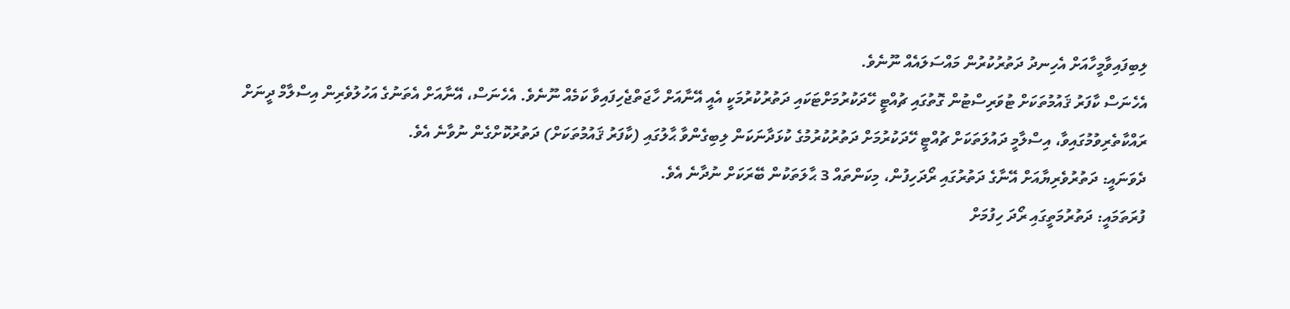ލިބިފައިވާމީހާއަށް އެހިނދު ދަތުރުކުރުން މައްސަލައެއް ނޫނެވެ.
އެހެނަސް ކާފަރު ޤައުމުތަކަށް ޓުވަރިސްޓުން ގޮތުގައި ޗުއްޓީ ހޭދަކުރުމަށްޓަކައި ދަތުރުކުރުމަކީ އެއީ އޭނާއަށް ހާޖަތްޖެހިފައިވާ ކަމެއް ނޫނެވެ. އެހެނަސް، އޭނާއަށް އެތަނުގެ އަހުލުވެރިން އިސްލާމް ދީނަށް ރައްކާތެރިވުމުގައިވާ، އިސްލާމީ ދައުލަތަކަށް ޗުއްޓީ ހޭދަކުރުމަށް ދަތުރުކުރުމުގެ ކުޅަދާނަކަން ލިބިގެންވާ ޙާލުގައި (ކާފަރު ޤައުމުތަކަށް) ދަތުރުކޮށްގެން ނުވާނެ އެވެ.
ދެވަނައީ: ދަތުރުވެރިޔާއަށް އޭނާގެ ދަތުރުގައި ރޯދަހިފުން، މިކަންތައް 3 ޙާލަތަކުން ބޭރަކަށް ނުދާނެ އެވެ.
ފުރަތަމައީ: ދަތުރުމަތީގައި ރޯދަ ހިފުމަށް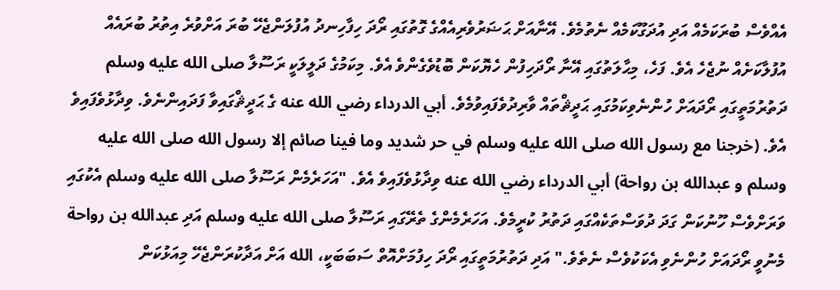އެއްވެސް ބުރަކަމެއް އަދި އުދަގޫކަމެއް ނެތުމެވެ. އޭނާއަށް ޙަޟަރުވެރިއެއްގެ ގޮތުގައި ރޯދަ ހިފާހިނދު އުފުލަންޖެހޭ ބުރަ އަށްވުރެ އިތުރު ބުރައެއް އުފުލާކަށެއް ނުޖެހެ އެވެ. ފަހެ، މިޙާލަތުގައި އޭނާ ރޯދަހިފުން ހެޔޮކަން ބޮޑުވެގެންވެ އެވެ. މިކަމުގެ ދަލީލަކީ ރަސޫލާ صلى الله عليه وسلم ދަތުރުމަތީގައި ރޯދައަށް ހުންނެވިކަމުގައި ޙަދީޘްތައް ވާރިދުވެފައިވުމެވެ. أبي الدرداء رضي الله عنه ގެ ޙަދީޘްގައިވާ ފަދައިންނެވެ. ވިދާޅުވެފައިވެ އެވެ. (خرجنا مع رسول الله صلى الله عليه وسلم في حر شديد وما فينا صائم إلا رسول الله صلى الله عليه وسلم و عبدالله بن رواحة) أبي الدرداء رضي الله عنه ވިދާޅުވެފައިވެ އެވެ. "އަހަރެމެން ރަސޫލާ صلى الله عليه وسلم އެކުގައި ވަރަށްވެސް ހޫނުކަން ގަދަ ދުވަސްތަކެއްގައި ދަތުރު ކުރީމެވެ. އަހަރެމެންގެ ތެރޭގައި ރަސޫލާ صلى الله عليه وسلم އަދި عبدالله بن رواحة މެނުވީ ރޯދައަށް ހުންނެވި އެކަކުވެސް ނެތެވެ." އަދި ދަތުރުމަތީގައި ރޯދަ ހިފުމަށްއޮތް ސަބަބަކީ، الله އަށް އަދާކުރަންޖެހޭ މިއަޅުކަން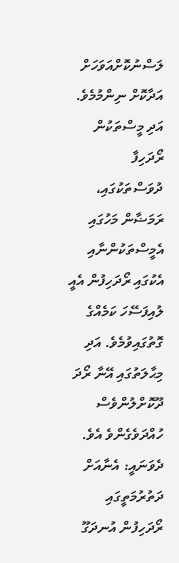ލަސްނުކޮށްއަވަހަށް އަދާކޮށް ނިންމުމެވެ. އަދި މީސްތަކުން ރޯދަހިފާ ދުވަސްތަކުގައި، ރަމަޟާން މަހުގައި އެމީސްތަކުންނާއި އެކުގައި ރޯދަހިފުން އެއީ ލުއިފަސޭހަ ކަމެއްގެ ގޮތުގައިވުމެވެ. އަދި މިޙާލަތުގައި އޭނާ ރޯދަ ދޫކޮށްލުންވެސް ހުއްދަވެގެންވެ އެވެ.
ދެވަނައީ: އެނާއަށް ދަތުރުމަތީގައި ރޯދަހިފުން އުނދަގޫ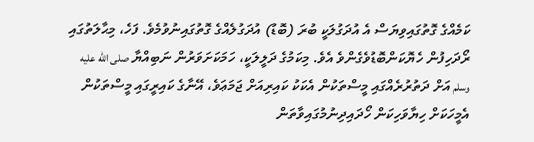ކަމެއްގެ ގޮތުގައިވިޔަސް އެ އުދަގުލަކީ ބުރަ (ބޮޑު) އުދަގުލެއްގެ ގޮތުގައިނުވުމެވެ. ފަހެ، މިޙާލަތުގައި ރޯދަހިފުން ހެޔޮކަންބޮޑުވެގެންވެ އެވެ. މިކަމުގެ ދަލީލަކީ، ހަމަކަށަވަރުން ނަބިއްޔާ صلى الله عليه وسلم އަށް ދަތުރުރެއްގައި މީސްތަކުން އެކަކު ކައިރިއަށް ޖަމަޢަވެ، އޭނާގެ ކައިރީގައި މީސްތަކުން އެމީހަކަށް ހިޔާވަހިކަން ހޯދައިދިނުމުގައިވާތަން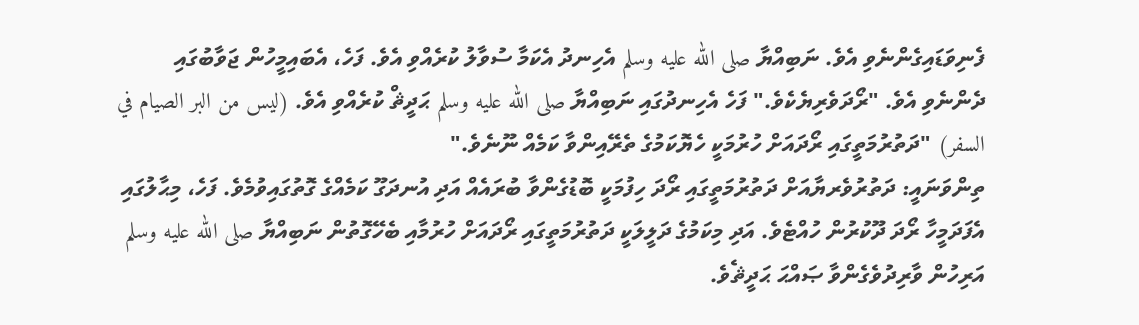ފެނިވަޑައިގެންނެވި އެވެ. ނަބިއްޔާ صلى الله عليه وسلم އެހިނދު އެކަމާ ސުވާލު ކުރެއްވި އެވެ. ފަހެ، އެބައިމީހުން ޖަވާބުގައި ދެންނެވި އެވެ. "ރޯދަވެރިޔެކެވެ." ފަހެ އެހިނދުގައި ނަބިއްޔާ صلى الله عليه وسلم ޙަދީޘް ކުރެއްވި އެވެ. (ليس من البر الصيام في السفر) "ދަތުރުމަތީގައި ރޯދައަށް ހުރުމަކީ ހެޔޮކަމުގެ ތެރޭއިންވާ ކަމެއް ނޫނެވެ."
ތިންވަނައީ: ދަތުރުވެރޔާއަށް ދަތުރުމަތީގައި ރޯދަ ހިފުމަކީ ބޮޑުގެންވާ ބުރައެއް އަދި އުނދަގޫ ކަމެއްގެ ގޮތުގައިވުމެވެ. ފަހެ، މިޙާލުގައި އެފަދަމީހާ ރޯދަ ދޫކުރުން ހުއްޓެވެ. އަދި މިކަމުގެ ދަލީލަކީ ދަތުރުމަތީގައި ރޯދައަށް ހުރުމާއި ބެހޭގޮތުން ނަބިއްޔާ صلى الله عليه وسلم އަރިހުން ވާރިދުވެގެންވާ ޞައްޙަ ޙަދީޘެވެ.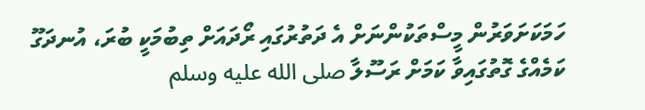ހަމަކަށަވަރުން މީސްތަކުންނަށް އެ ދަތުރުގައި ރޯދައަށް ތިބުމަކީ ބުރަ، އުނދަގޫ ކަމެއްގެ ގޮތުގައިވާ ކަމަށް ރަސޫލާ صلى الله عليه وسلم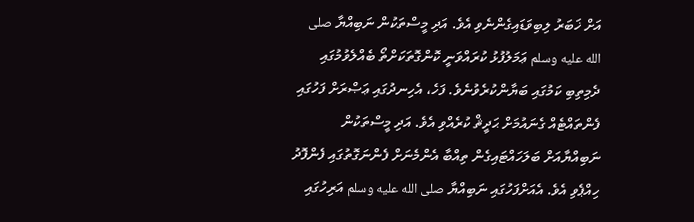އަށް ޚަބަރު ލިބިވަޑައިގެންނެވި އެވެ. އަދި މީސްތަކުން ނަބިއްޔާ صلى الله عليه وسلم ޢަމަލުފުޅު ކުރައްވަނީ ކޮންގޮތަކަށްތޯ ބެއްލެވުމުގައި ދެމިތިބި ކަމުގައި ބަޔާންކުރެވުނެވެ. ފަހެ، އެހިނދުގައި ޢަޞްރަށް ފަހުގައި ފެންތައްޓެއް ގެނައުމަށް ޙަދީޘް ކުރެއްވި އެވެ. އަދި މީސްތަކުން ނަބިއްޔާއަށް ބަލަހައްޓައިގެން ތިއްބާ އެންމެނަށް ފެންނަގޮތުގައި ފެންފޮދު ހިއްޕެވި އެވެ. އެއަށްފަހުގައި ނަބިއްޔާ صلى الله عليه وسلم އަރިހުގައި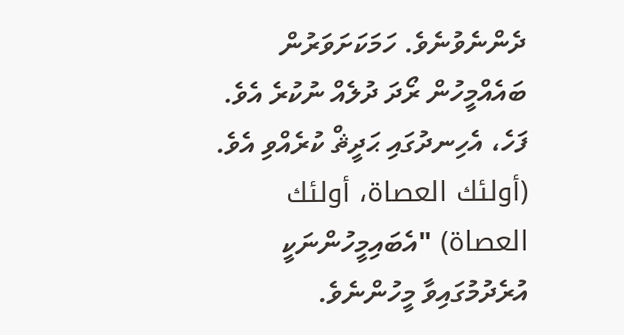ދެންނެވުނެވެ. ހަމަކަށަވަރުން ބައެއްމީހުން ރޯދަ ދުލެއް ނުކުރެ އެވެ. ފަހެ، އެހިނދުގައި ޙަދީޘް ކުރެއްވި އެވެ. (أولئك العصاة، أولئك العصاة) "އެބައިމީހުންނަކީ އުރެދުމުގައިވާ މީހުންނެވެ.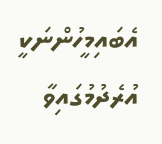އެބައިމީހުންނަކީ އުރެދުމުގައިވާ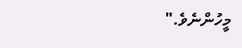މީހުންނެވެ."